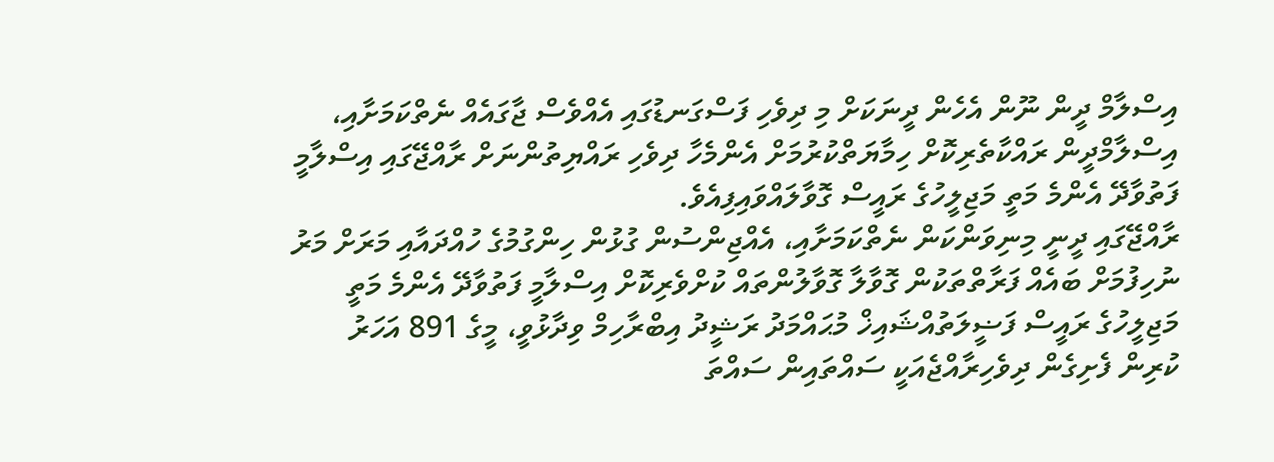އިސްލާމް ދީން ނޫން އެހެން ދީނަކަށް މި ދިވެހި ފަސްގަނޑުގައި އެއްވެސް ޖާގައެއް ނެތްކަމަށާއި، އިސްލާމްދީން ރައްކާތެރިކޮށް ހިމާޔަތްކުރުމަށް އެންމެހާ ދިވެހި ރައްޔިތުންނަށް ރާއްޖޭގައި އިސްލާމީ ފަތުވާދޭ އެންމެ މަތީ މަޖިލީހުގެ ރައީސް ގޮވާލައްވައިފިއެވެ.
ރާއްޖޭގައި ދީނީ މިނިވަންކަން ނެތްކަމަށާއި، އެއްޖިންސުން ގުޅުން ހިންގުމުގެ ހުއްދައާއި މަރަށް މަރު ނުހިފުމަށް ބައެއް ފަރާތްތަކުން ގޮވާލާ ގޮވާލުންތައް ކުށްވެރިކޮށް އިސްލާމީ ފަތުވާދޭ އެންމެ މަތީ މަޖިލީހުގެ ރައީސް ފަޟީލަތުއްޝައިޚް މުޙައްމަދު ރަޝީދު އިބްރާހިމް ވިދާޅުވީ، މީގެ 891 އަހަރު ކުރިން ފެށިގެން ދިވެހިރާއްޖެއަކީ ސައްތައިން ސައްތަ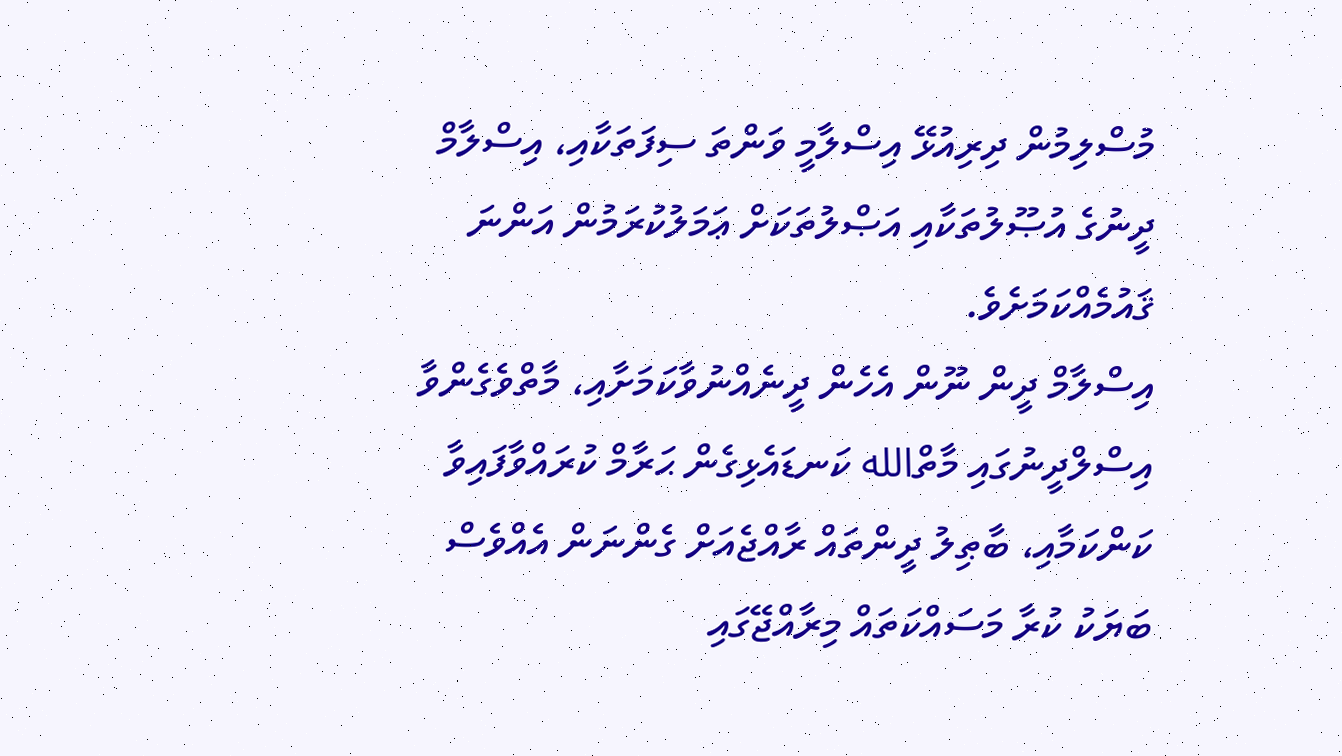މުސްލިމުން ދިރިއުޅޭ އިސްލާމީ ވަންތަ ސިފަތަކާއި، އިސްލާމް ދީނުގެ އުޞޫލުތަކާއި އަޞްލުތަކަށް ޢަމަލުކުރަމުން އަންނަ ޤައުމެއްކަމަށެވެ.
އިސްލާމް ދީން ނޫން އެހެން ދީނެއްނުވާކަމަށާއި، މާތްވެގެންވާ އިސްލްދީނުގައި މާތްالله ކަނޑައެޅިގެން ޙަރާމް ކުރައްވާފައިވާ ކަންކަމާއި، ބާޠިލު ދީންތައް ރާއްޖެއަށް ގެންނަން އެއްވެސް ބަޔަކު ކުރާ މަސައްކަތައް މިރާއްޖޭގައި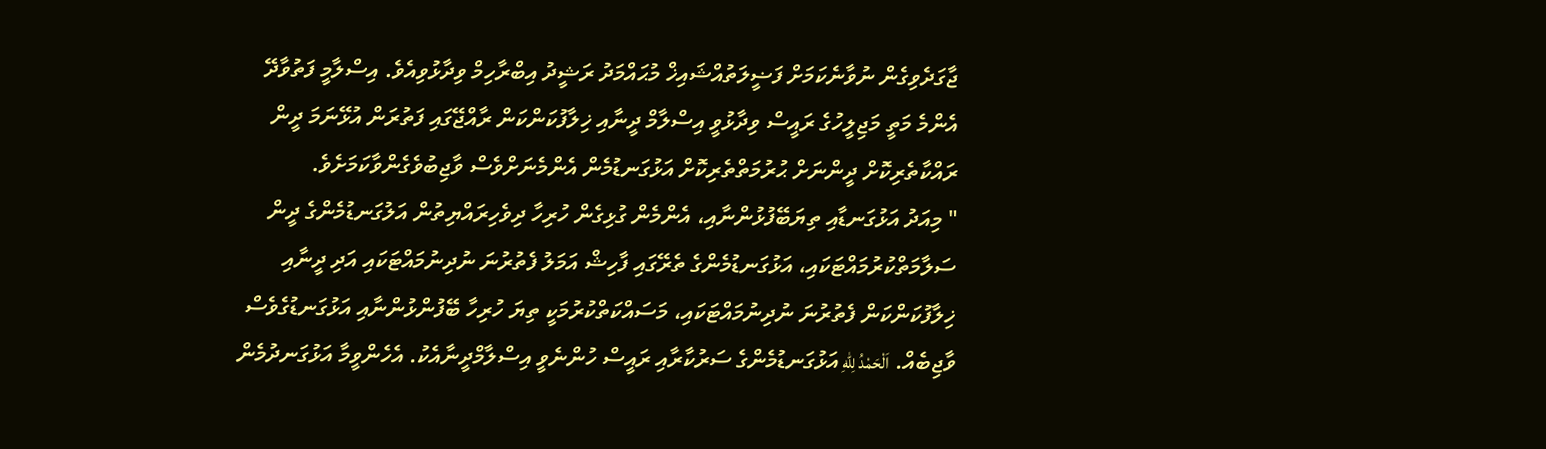ޖާގަދެވިގެން ނުވާނެކަމަށް ފަޟީލަތުއްޝައިޚް މުޙައްމަދު ރަޝީދު އިބްރާހިމް ވިދާޅުވިއެވެ. އިސްލާމީ ފަތުވާދޭ އެންމެ މަތީ މަޖިލީހުގެ ރައީސް ވިދާޅުވީ އިސްލާމް ދީނާއި ޚިލާފުކަންކަން ރާއްޖޭގައި ފަތުރަން އުޅޭނަމަ ދީން ރައްކާތެރިކޮށް ދީންނަށް ޙުރުމަތްތެރިކޮށް އަޅުގަނޑުމެން އެންމެނަށްވެސް ވާޖިބުވެގެންވާކަމަށެވެ.
" މިއަދު އަޅުގަނޑާއި ތިޔަބޭފުޅުންނާއި، އެންމެން ގުޅިގެން ހުރިހާ ދިވެހިރައްޔިތުން އަލުގަނޑުމެންގެ ދީން ސަލާމަތްކުރުމައްޓަކައި، އަޅުގަނޑުމެންގެ ތެރޭގައި ފާހިޝް އަމަލު ފެތުރުނަ ނުދިނުމައްޓަކައި އަދި ދީނާއި ޚިލާފުކަންކަން ފެތުރުނަ ނުދިނުމައްޓަކައި، މަސައްކަތްކުރުމަކީ ތިޔަ ހުރިހާ ބޭފުންޅުންނާއި އަޅުގަނޑުގެވެސް ވާޖިބެއް. اَلْحَمْدُ لِلّٰهِ އަޅުގަނޑުމެންގެ ސަރުކާރާއި ރައީސް ހުންނެވީ އިސްލާމްދީނާއެކު. އެހެންވީމާ އަޅުގަނދުމެން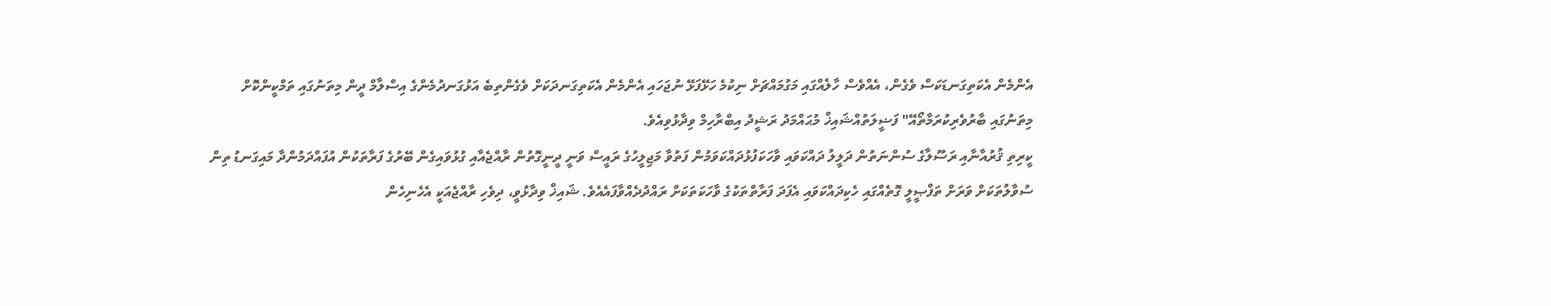އެންމެން އެކަތިގަނޑަކަސް ވެގެން، އެއްވެސް ހާލެއްގައި މަގުމައްޗަށް ނިކުމެ ހަޅޭފަޅޭ ނުޖަހައި އެންމެން އެކަތިގަނދަކަށް ވެގެންތިބެ އަޅުގަނދުމެންގެ އިސްލާމް ދީން މިތަނުގައި ތަމްކީންކޮށް މިތަނުގައި ބާރުވެރިކުރަމާތޯއޭ" ފަޟީލަތުއްޝައިޚް މުޙައްމަދު ރަޝީދު އިބްރާހިމް ވިދާޅުވިއެވެ.
ކީރިތި ޤުރުއާނާއި ރަސޫލާގެ ސުންނަތުން ދަލީލު ދައްކަވައި ވާހަކަފުޅުދައްކަވަމުން ފަތުވާ މަޖިލީހުގެ ރައީސް ވަނީ ދީނީގޮތުން ރާއްޖެއާއި ގުޅުވައިގެން ބޭރުގެ ފަރާތަކުން އުފައްދަމުންދާ މައިގަނޑު ތިން ސުވާލުތަކަށް ވަރަށް ތަފްޞީލީ ގޮތެއްގައި ހެކިދައްކަވައި އެފަދަ ފަރާތްތަކުގެ ވާހަކަތަކަށް ރައްދުދެއްވާފައެއެވެ. ޝައިޚް ވިދާޅުވީ، ދިވެހި ރާއްޖެއަކީ އެހެނިހެން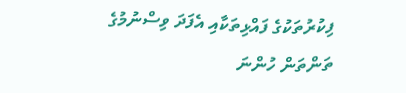ފިކުރުތަކުގެ ފައްޅިތަކާއި އެފަދަ ވިސްނުމުގެ ތަންތަން ހުންނަ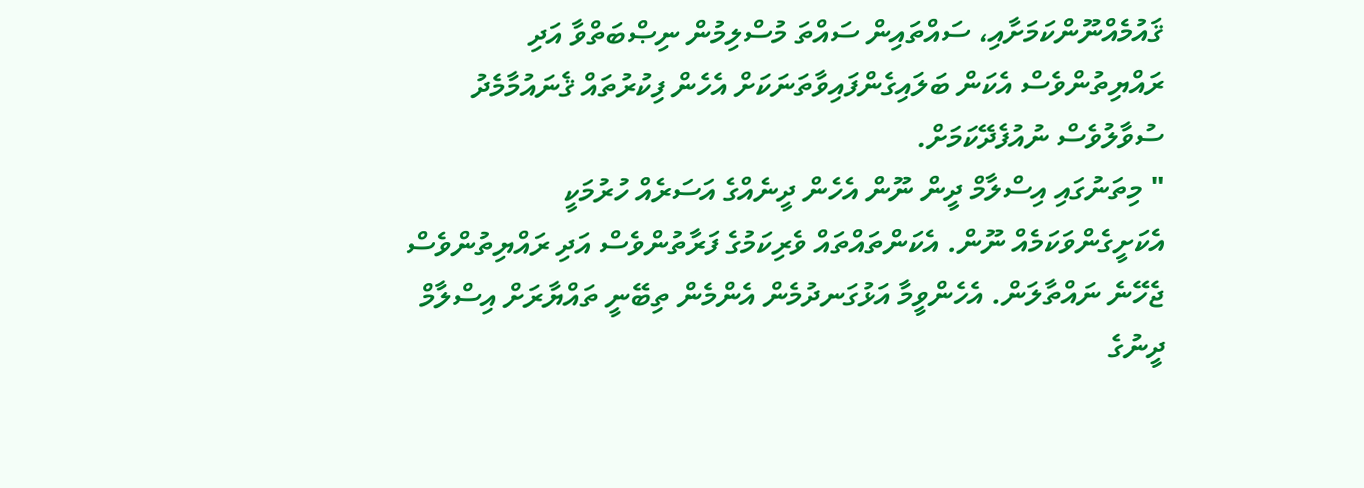ޤައުމެއްނޫންކަމަށާއި، ސައްތައިން ސައްތަ މުސްލިމުން ނިޞްބަތްވާ އަދި ރައްޔިތުންވެސް އެކަން ބަލައިގެންފައިވާތަނަކަށް އެހެން ފިކުރުތައް ޤެނައުމާމެދު ސުވާލުވެސް ނުއުފެދޭކަމަށް.
" މިތަނުގައި އިސްލާމް ދީން ނޫން އެހެން ދީނެއްގެ އަސަރެއް ހުރުމަކީ އެކަށީގެންވަކަމެއް ނޫން. އެކަންތައްތައް ވެރިކަމުގެ ފަރާތުންވެސް އަދި ރައްޔިތުންވެސް ޖެހޭނެ ނައްތާލަން. އެހެންވީމާ އަޅުގަނދުމެން އެންމެން ތިބޭނީ ތައްޔާރަށް އިސްލާމް ދީނުގެ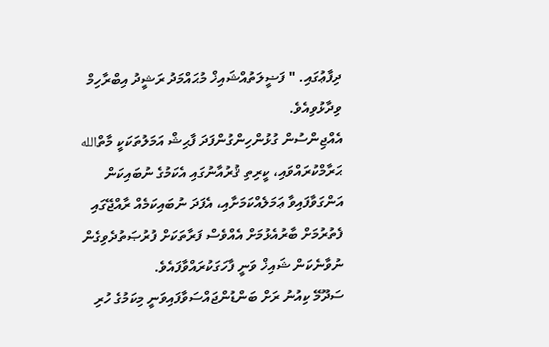ދިފާޢުގައި. " ފަޟީލަތުއްޝައިޚް މުޙައްމަދު ރަޝީދު އިބްރާހިމް ވިދާޅުވިއެވެ.
އެއްޖިންސުން ގުޅުންހިންގުންފަދަ ފާޙިޝް އަމަލުތަކަކީ މާތްالله ޙަރާމްކުރައްވައި، ކީރިތި ޤުރުއާނުގައި އެކަމުގެ ނުބައިކަން އަންގަވާފައިވާ ޢަމަލެއްކަމަށާއި، އެފަދަ ނުބައިކަމެއް ރާއްޖޭގައި ފެތުރުމަށް ބާރުއެޅުމަށް އެއްވެސް ފަރާތަކަށް ފުރުޞަތުދެވިގެން ނުވާނެކަން ޝައިޚް ވަނީ ފާހަގަކުރައްވާފައެވެ.
ސަދޫމޭ ކިއުނު ރަށް ބަންޑުންޖައްސަވާފައިވަނީ މިކަމުގެ ހުރި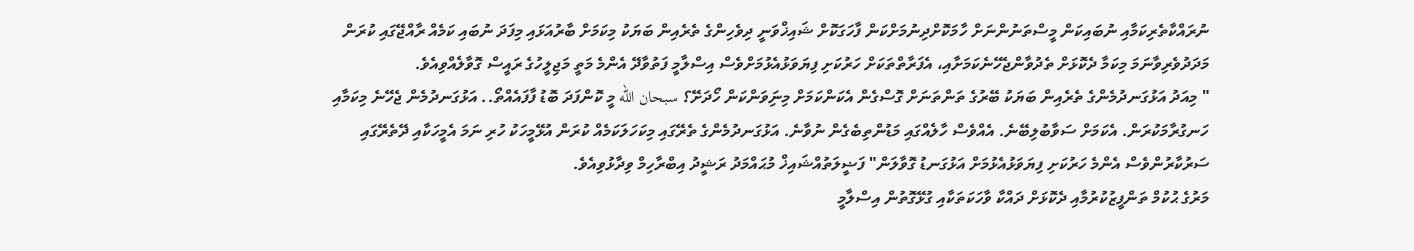ނުރައްކާތެރިކަމާއި ނުބައިކަން މީސްތަނުންނަށް ހާމަކޮށްދިނުމަށްކަން ފާހަގަކޮށް ޝައިޚްވަނީ ދިވެހިންގެ ތެރެއިން ބަޔަކު މިކަމަށް ބާރުއަޅައި މިފަދަ ނުބައި ކަމެއް ރާއްޖޭގައި ކުރަން މަދަދުވެރިވާނަމަ މިކަމާ ދެކޮޅަށް ތެދުވާންޖެހޭނެކަމަށާއި، އެފަރާތްތަކަށް ހަރުކަށި ފިޔަވަޅުއެޅުމަށްވެސް އިސްލާމީ ފަތުވާދޭ އެންމެ މަތީ މަޖިލީހުގެ ރައީސް ގޮވާލެއްވިއެވެ.
" މިއަދު އަޅުގަނދުމެންގެ ތެރެއިން ބަޔަކު ބޭރުގެ ތަންތަނަށް ގޮސްގެން އެކަންކަމަށް މިނިަވަންކަން ހޯދަށޭ؟ سبحان الله މީ ކޮންފަދަ ބޮޑު ފާފައެއްތޯ.. އަޅުގަނދުމެން ޖެހޭނެ މިކަމާއި ހަނގުރާމަކުރަން. އެކަމަށް ސަވާބުލިބޭނެ. އެއްވެސް ހާލެއްގައި މަޑުންތިބެގެން ނުވާނެ. އަޅުގަނދުމެންގެ ތެރޭގައި މިކަހަލަކަމެއް ކުރަން އުޅޭމީހަކު ހުރި ނަމަ އެމީހަކާއި ދޭތެރޭގައި ސަރުކާރުންވެސް އެންމެ ހަރުކަށި ފިޔަވަޅުއެޅުމަށް އަޅުގަނޑު ގޮވާލަން" ފަޟީލަތުއްޝައިޚް މުޙައްމަދު ރަޝީދު އިބްރާހިމް ވިދާޅުވިއެވެ.
މަރުގެ ޙުކުމް ތަންފީޒުކުރުމާއި ދެކޮޅަށް ދައްކާ ވާހަކަތަކާއި ގުޅޭގޮތުން އިސްލާމީ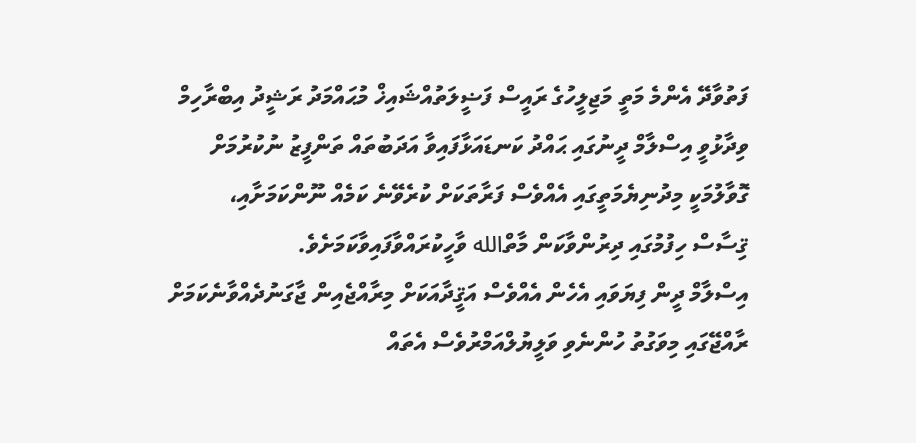ފަތުވާދޭ އެންމެ މަތީ މަޖިލީހުގެ ރައީސް ފަޟީލަތުއްޝައިޚް މުޙައްމަދު ރަޝީދު އިބްރާހިމް ވިދާޅުވީ އިސްލާމް ދީނުގައި ޙައްދު ކަނޑައަޅާފައިވާ އަދަބުތައް ތަންފީޒު ނުކުރުމަށް ގޮވާލުމަކީ މިދުނިޔެމަތީގައި އެއްވެސް ފަރާތަކަށް ކުރެވޭނެ ކަމެއް ނޫންކަމަށާއި، ޤިސާސް ހިފުމުގައި ދިރުންވާކަން މާތްالله ވާހީކުރައްވާފައިވާކަމަށެވެ.
އިސްލާމް ދީން ފިޔަވައި އެހެން އެއްވެސް އަޤީދާއަކަށް މިރާއްޖެއިން ޖާގަނުދެއްވާނެކަމަށް ރާއްޖޭގައި މިވަގުތު ހުންނެވި ވަލީޔުލްއަމްރުވެސް އެތައް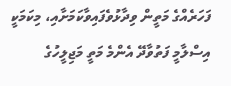ފަހަރެއްގެ މަތީން ވިދާޅުވެފައިވާކަމަށާއި، މިކަމަކީ އިސްލާމީ ފަތުވާދޭ އެންމެ މަތީ މަޖިލީހުގެ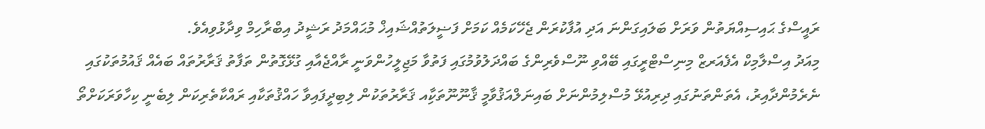ރައީސްގެ ޙައިސިއްޔަތުން ވަރަށް ބަލައިގަންނަ އަދި އުފާކުރަން ޖެހޭކަމެއް ކަމަށް ފަޟީލަތުއްޝައިޚް މުޙައްމަދު ރަޝީދު އިބްރާހިމް ވިދާޅުވިއެވެ.
މިއަދު އިސްލާމިކް އެފެއަރޒް މިނިސްޓްރީގައި ބޭއްވި ނޫސްވެރިންގެ ބައްދަލުވުމުގައި ފަތުވާ މަޖިލީހުންވަނީ ރާއްޖެއާއި ގުޅޭގޮތުން ތަފާތު ޤަރާރުތައް ބައެއް ޤައުމުތަކުގައި ނެރެމުންދާއިރު، އެތަންތަނުގައި ދިރިއުޅޭ މުސްލިމުންނަށް ބައިނަލްއަޤުވާމީ ޤާނޫނޫތަކާިއ ޤަރާރުތަކުން ލިބިދީފައިވާ ހައްޤުތަކާއި ރައްކާތެރިކަން ލިބެނީ ކިހާވަރަކަށްތޯ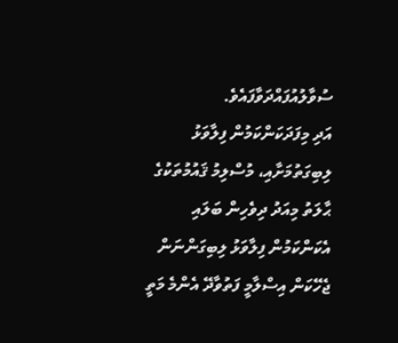ސުވާލުއުފައްދަވާފައެވެ.
އަދި މިފަދަކަންކަމުން ފިލާވަޅު ލިބިގަތުމަށާއި، މުސްލިމު ޤައުމުތަކުގެ ޙާލަތު މިއަދު ދިވެހިން ބަލައި އެކަންކަމުން ފިލާވަޅު ލިބިގަންނަން ޖެހޭކަން އިސްލާމީ ފަތުވާދޭ އެންމެ މަތީ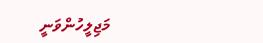މަޖިލީހުންވަނީ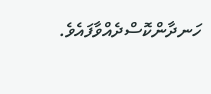ހަނދާންކޮސްދެއްވާފައެވެ.